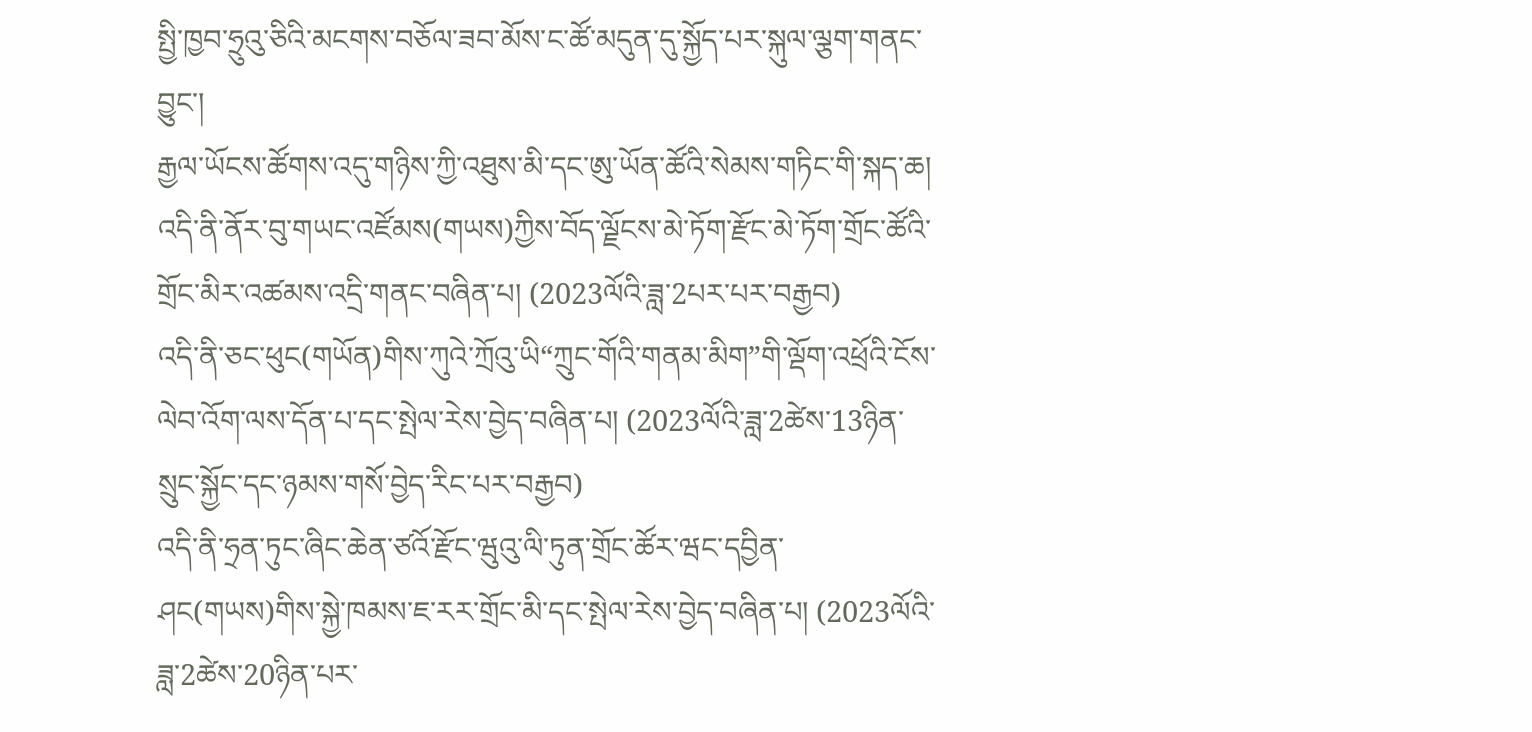སྤྱི་ཁྱབ་ཧྲུའུ་ཅིའི་མངགས་བཅོལ་ཟབ་མོས་ང་ཚོ་མདུན་དུ་སྐྱོད་པར་སྐུལ་ལྕག་གནང་བྱུང་།
རྒྱལ་ཡོངས་ཚོགས་འདུ་གཉིས་ཀྱི་འཐུས་མི་དང་ཨུ་ཡོན་ཚོའི་སེམས་གཏིང་གི་སྐད་ཆ།
འདི་ནི་ནོར་བུ་གཡང་འཛོམས(གཡས)ཀྱིས་བོད་ལྗོངས་མེ་ཏོག་རྫོང་མེ་ཏོག་གྲོང་ཚོའི་གྲོང་མིར་འཚམས་འདྲི་གནང་བཞིན་པ། (2023ལོའི་ཟླ་2པར་པར་བརྒྱབ)
འདི་ནི་ཅང་ཕུང(གཡོན)གིས་ཀུའེ་ཀྲོའུ་ཡི“ཀྲུང་གོའི་གནམ་མིག”གི་ལྡོག་འཕྲོའི་ངོས་ལེབ་འོག་ལས་དོན་པ་དང་སྤེལ་རེས་བྱེད་བཞིན་པ། (2023ལོའི་ཟླ་2ཚེས་13ཉིན་སྲུང་སྐྱོང་དང་ཉམས་གསོ་བྱེད་རིང་པར་བརྒྱབ)
འདི་ནི་ཧྲན་ཏུང་ཞིང་ཆེན་ཙའོ་རྫོང་ཝུའུ་ལི་ཏུན་གྲོང་ཚོར་ཝང་དབྱིན་ཤང(གཡས)གིས་སྐྱེ་ཁམས་ཇ་རར་གྲོང་མི་དང་སྤེལ་རེས་བྱེད་བཞིན་པ། (2023ལོའི་ཟླ་2ཚེས་20ཉིན་པར་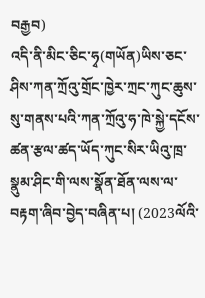བརྒྱབ)
འདི་ནི་མིང་ཅིང་ཧྭ(གཡོན)ཡིས་ཅང་ཤིས་ཀན་ཀྲོའུ་གྲོང་ཁྱེར་ཀྲང་ཀུང་ཆུས་སུ་གནས་པའི་ཀན་ཀྲོའུ་ཧ་ཁེ་སྐྱེ་དངོས་ཚན་རྩལ་ཚད་ཡོད་ཀུང་སིར་ཡིའུ་ཁྲ་སྣུམ་ཤིང་གི་ལས་སྣོན་ཐོན་ལས་ལ་བརྟག་ཞིབ་བྱེད་བཞིན་པ། (2023ལོའི་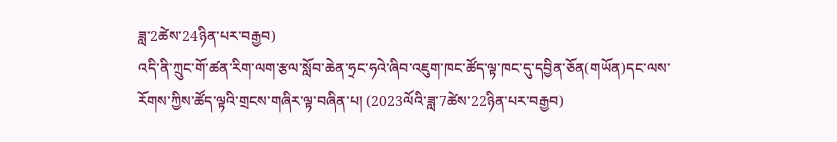ཟླ་2ཚེས་24ཉིན་པར་བརྒྱབ)
འདི་ནི་ཀྲུང་གོ་ཚན་རིག་ལག་རྩལ་སློབ་ཆེན་ཧྲང་ཧའེ་ཞིབ་འཇུག་ཁང་ཚོད་ལྟ་ཁང་དུ་དབྱིན་ཅོན(གཡོན)དང་ལས་རོགས་ཀྱིས་ཚོད་ལྟའི་གྲངས་གཞིར་ལྟ་བཞིན་པ། (2023ལོའི་ཟླ་7ཚེས་22ཉིན་པར་བརྒྱབ)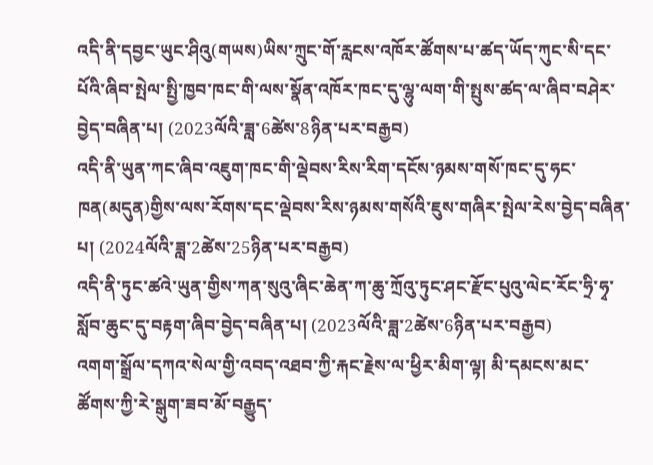འདི་ནི་དབྱང་ཡུང་ཤིའུ(གཡས)ཡིས་ཀྲུང་གོ་རླངས་འཁོར་ཚོགས་པ་ཚད་ཡོད་ཀུང་སི་དང་པོའི་ཞིབ་སྤེལ་སྤྱི་ཁྱབ་ཁང་གི་ལས་སྣོན་འཁོར་ཁང་དུ་ལྷུ་ལག་གི་སྤུས་ཚད་ལ་ཞིབ་བཤེར་བྱེད་བཞིན་པ། (2023ལོའི་ཟླ་6ཚེས་8ཉིན་པར་བརྒྱབ)
འདི་ནི་ཡུན་ཀང་ཞིབ་འཇུག་ཁང་གི་ལྡེབས་རིས་རིག་དངོས་ཉམས་གསོ་ཁང་དུ་ཧང་ཁན(མདུན)གྱིས་ལས་རོགས་དང་ལྡེབས་རིས་ཉམས་གསོའི་ཇུས་གཞིར་སྤེལ་རེས་བྱེད་བཞིན་པ། (2024ལོའི་ཟླ་2ཚེས་25ཉིན་པར་བརྒྱབ)
འདི་ནི་ཏུང་ཚའེ་ཡུན་གྱིས་ཀན་སུའུ་ཞིང་ཆེན་ཀ་ཆུ་ཀྲོའུ་ཏུང་ཤང་རྫོང་པུའུ་ལེང་རོང་ཧྲི་ཧྭ་སློབ་ཆུང་དུ་བརྟག་ཞིབ་བྱེད་བཞིན་པ། (2023ལོའི་ཟླ་2ཚེས་6ཉིན་པར་བརྒྱབ)
འགག་སྒྲོལ་དཀའ་སེལ་གྱི་འབད་འཐབ་ཀྱི་རྐང་རྗེས་ལ་ཕྱིར་མིག་ལྟ། མི་དམངས་མང་ཚོགས་ཀྱི་རེ་སྒུག་ཟབ་མོ་བརྒྱུད་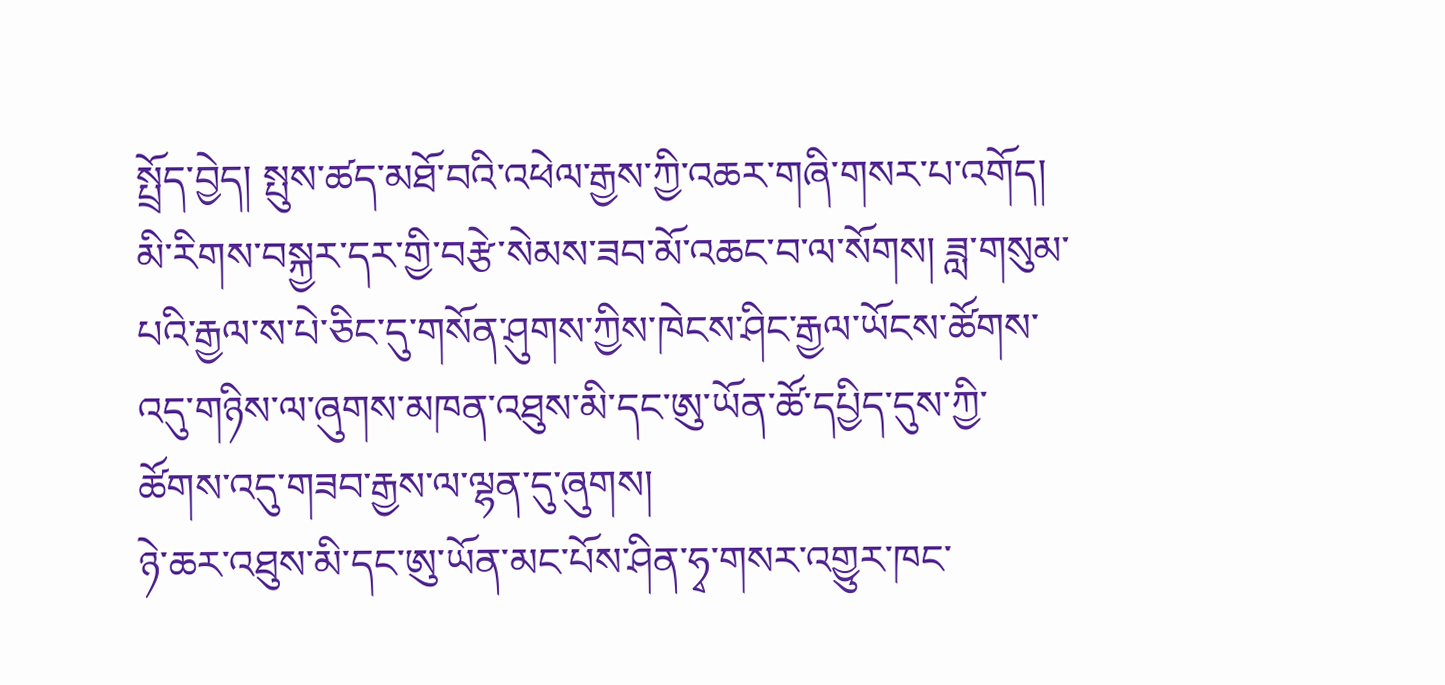སྤྲོད་བྱེད། སྤུས་ཚད་མཐོ་བའི་འཕེལ་རྒྱས་ཀྱི་འཆར་གཞི་གསར་པ་འགོད། མི་རིགས་བསྐྱར་དར་གྱི་བརྩེ་སེམས་ཟབ་མོ་འཆང་བ་ལ་སོགས། ཟླ་གསུམ་པའི་རྒྱལ་ས་པེ་ཅིང་དུ་གསོན་ཤུགས་ཀྱིས་ཁེངས་ཤིང་རྒྱལ་ཡོངས་ཚོགས་འདུ་གཉིས་ལ་ཞུགས་མཁན་འཐུས་མི་དང་ཨུ་ཡོན་ཚོ་དཔྱིད་དུས་ཀྱི་ཚོགས་འདུ་གཟབ་རྒྱས་ལ་ལྷན་དུ་ཞུགས།
ཉེ་ཆར་འཐུས་མི་དང་ཨུ་ཡོན་མང་པོས་ཤིན་ཧྭ་གསར་འགྱུར་ཁང་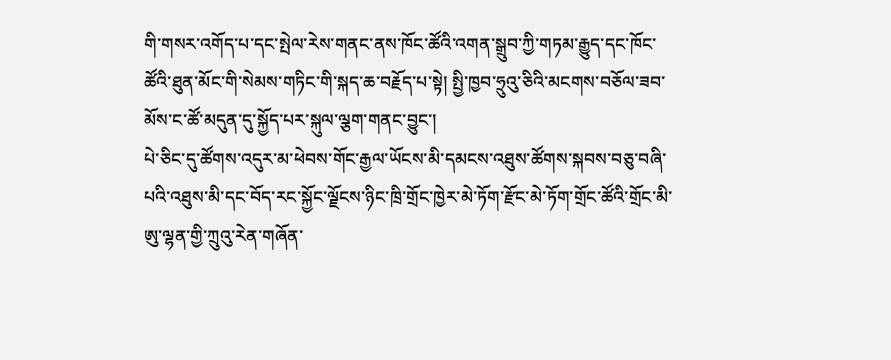གི་གསར་འགོད་པ་དང་སྤེལ་རེས་གནང་ནས་ཁོང་ཚོའི་འགན་སྒྲུབ་ཀྱི་གཏམ་རྒྱུད་དང་ཁོང་ཚོའི་ཐུན་མོང་གི་སེམས་གཏིང་གི་སྐད་ཆ་བརྗོད་པ་སྟེ། སྤྱི་ཁྱབ་ཧྲུའུ་ཅིའི་མངགས་བཅོལ་ཟབ་མོས་ང་ཚོ་མདུན་དུ་སྐྱོད་པར་སྐུལ་ལྕག་གནང་བྱུང་།
པེ་ཅིང་དུ་ཚོགས་འདུར་མ་ཕེབས་གོང་རྒྱལ་ཡོངས་མི་དམངས་འཐུས་ཚོགས་སྐབས་བཅུ་བཞི་པའི་འཐུས་མི་དང་བོད་རང་སྐྱོང་ལྗོངས་ཉིང་ཁྲི་གྲོང་ཁྱེར་མེ་ཏོག་རྫོང་མེ་ཏོག་གྲོང་ཚོའི་གྲོང་མི་ཨུ་ལྷན་གྱི་ཀྲུའུ་རེན་གཞོན་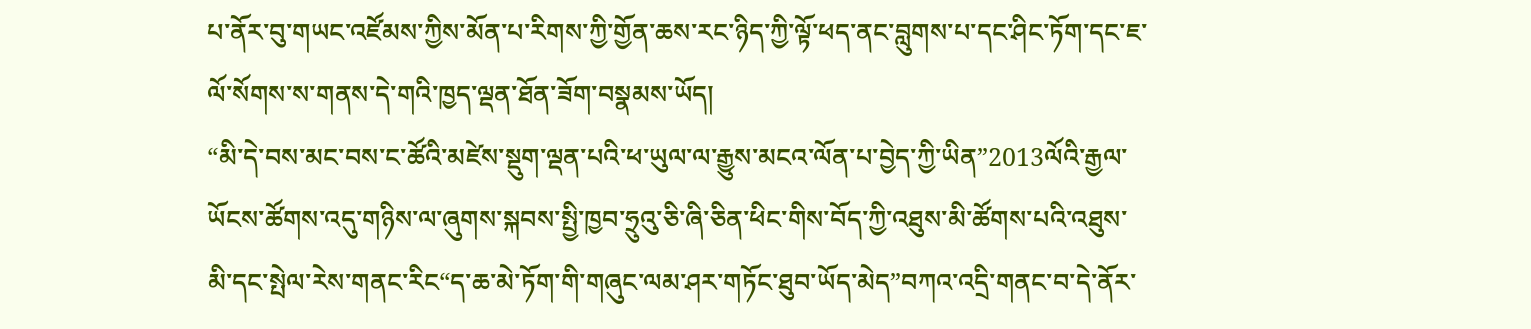པ་ནོར་བུ་གཡང་འཛོམས་ཀྱིས་མོན་པ་རིགས་ཀྱི་གྱོན་ཆས་རང་ཉིད་ཀྱི་ལྟོ་ཕད་ནང་བླུགས་པ་དང་ཤིང་ཏོག་དང་ཇ་ལོ་སོགས་ས་གནས་དེ་གའི་ཁྱད་ལྡན་ཐོན་ཟོག་བསྣམས་ཡོད།
“མི་དེ་བས་མང་བས་ང་ཚོའི་མཛེས་སྡུག་ལྡན་པའི་ཕ་ཡུལ་ལ་རྒྱུས་མངའ་ལོན་པ་བྱེད་ཀྱི་ཡིན”2013ལོའི་རྒྱལ་ཡོངས་ཚོགས་འདུ་གཉིས་ལ་ཞུགས་སྐབས་སྤྱི་ཁྱབ་ཧྲུའུ་ཅི་ཞི་ཅིན་ཕིང་གིས་བོད་ཀྱི་འཐུས་མི་ཚོགས་པའི་འཐུས་མི་དང་སྤེལ་རེས་གནང་རིང“ད་ཆ་མེ་ཏོག་གི་གཞུང་ལམ་ཤར་གཏོང་ཐུབ་ཡོད་མེད”བཀའ་འདྲི་གནང་བ་དེ་ནོར་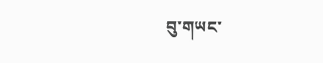བུ་གཡང་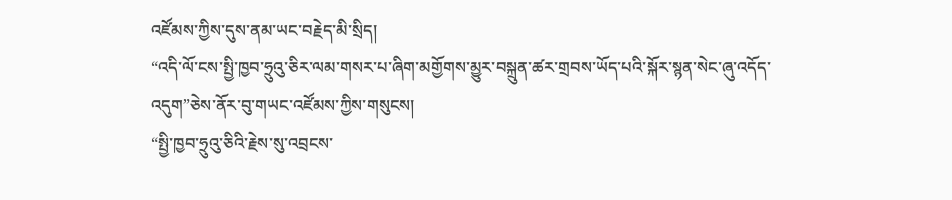འཛོམས་ཀྱིས་དུས་ནམ་ཡང་བརྗེད་མི་སྲིད།
“འདི་ལོ་ངས་སྤྱི་ཁྱབ་ཧྲུའུ་ཅིར་ལམ་གསར་པ་ཞིག་མགྱོགས་མྱུར་བསྐྲུན་ཚར་གྲབས་ཡོད་པའི་སྐོར་སྙན་སེང་ཞུ་འདོད་འདུག”ཅེས་ནོར་བུ་གཡང་འཛོམས་ཀྱིས་གསུངས།
“སྤྱི་ཁྱབ་ཧྲུའུ་ཅིའི་རྗེས་སུ་འབྲངས་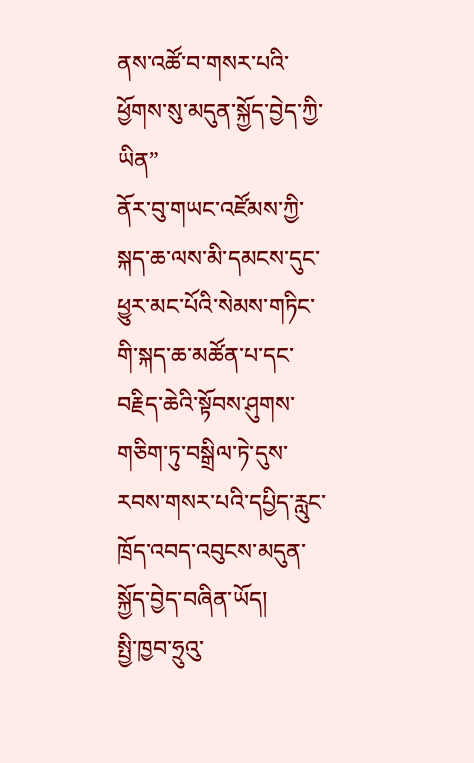ནས་འཚོ་བ་གསར་པའི་ཕྱོགས་སུ་མདུན་སྐྱོད་བྱེད་ཀྱི་ཡིན”
ནོར་བུ་གཡང་འཛོམས་ཀྱི་སྐད་ཆ་ལས་མི་དམངས་དུང་ཕྱུར་མང་པོའི་སེམས་གཏིང་གི་སྐད་ཆ་མཚོན་པ་དང་བརྗིད་ཆེའི་སྟོབས་ཤུགས་གཅིག་ཏུ་བསྒྲིལ་ཏེ་དུས་རབས་གསར་པའི་དཔྱིད་རླུང་ཁྲོད་འབད་འབུངས་མདུན་སྐྱོད་བྱེད་བཞིན་ཡོད།
སྤྱི་ཁྱབ་ཧྲུའུ་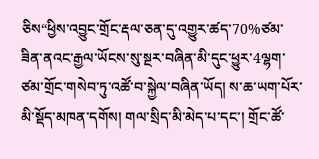ཅིས“ཕྱིས་འབྱུང་གྲོང་རྡལ་ཅན་དུ་འགྱུར་ཚད་70%ཙམ་ཟིན་ནའང་རྒྱལ་ཡོངས་སུ་སྔར་བཞིན་མི་དུང་ཕྱུར་4ལྷག་ཙམ་གྲོང་གསེབ་ཏུ་འཚོ་བ་སྐྱེལ་བཞིན་ཡོད། ས་ཆ་ཡག་པོར་མི་སྡོད་མཁན་དགོས། གལ་སྲིད་མི་མེད་པ་དང་། གྲོང་ཚོ་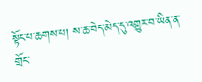སྟོང་པ་ཆགས་པ། ས་ཆ་བེད་མེད་དུ་འགྱུར་བ་ཡིན་ན་གྲོང་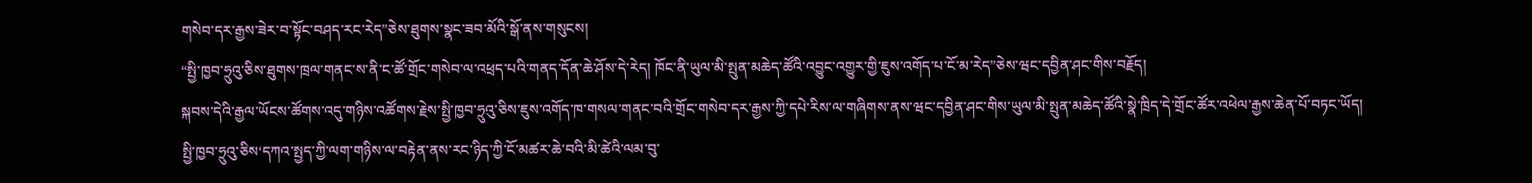གསེབ་དར་རྒྱས་ཟེར་བ་སྟོང་བཤད་རང་རེད”ཅེས་ཐུགས་སྣང་ཟབ་མོའི་སྒོ་ནས་གསུངས།
“སྤྱི་ཁྱབ་ཧྲུའུ་ཅིས་ཐུགས་ཁྲལ་གནང་ས་ནི་ང་ཚོ་གྲོང་གསེབ་ལ་འཕྲད་པའི་གནད་དོན་ཆེ་ཤོས་དེ་རེད། ཁོང་ནི་ཡུལ་མི་སྤུན་མཆེད་ཚོའི་འབྱུང་འགྱུར་གྱི་ཇུས་འགོད་པ་ངོ་མ་རེད”ཅེས་ཝང་དབྱིན་ཤང་གིས་བརྗོད།
སྐབས་དེའི་རྒྱལ་ཡོངས་ཚོགས་འདུ་གཉིས་འཚོགས་རྗེས་སྤྱི་ཁྱབ་ཧྲུའུ་ཅིས་ཇུས་འགོད་ཁ་གསལ་གནང་བའི་གྲོང་གསེབ་དར་རྒྱས་ཀྱི་དཔེ་རིས་ལ་གཞིགས་ནས་ཝང་དབྱིན་ཤང་གིས་ཡུལ་མི་སྤུན་མཆེད་ཚོའི་སྣེ་ཁྲིད་དེ་གྲོང་ཚོར་འཕེལ་རྒྱས་ཆེན་པོ་བཏང་ཡོད།
སྤྱི་ཁྱབ་ཧྲུའུ་ཅིས‘དཀའ་སྤྱད་ཀྱི་ལག་གཉིས་ལ་བརྟེན་ནས་རང་ཉིད་ཀྱི་ངོ་མཚར་ཆེ་བའི་མི་ཚེའི་ལམ་བུ་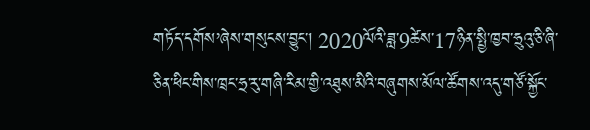གཏོད་དགོས’ཞེས་གསུངས་བྱུང་། 2020ལོའི་ཟླ་9ཚེས་17ཉིན་སྤྱི་ཁྱབ་ཧྲུའུ་ཅི་ཞི་ཅིན་ཕིང་གིས་ཁྲང་ཧྲ་རུ་གཞི་རིམ་གྱི་འཐུས་མིའི་བཞུགས་མོལ་ཚོགས་འདུ་གཙོ་སྐྱོང་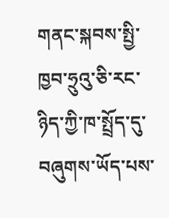གནང་སྐབས་སྤྱི་ཁྱབ་ཧྲུའུ་ཅི་རང་ཉིད་ཀྱི་ཁ་སྤྲོད་དུ་བཞུགས་ཡོད་པས་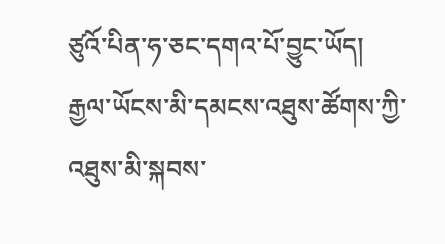ཙུའོ་པིན་ཧ་ཅང་དགའ་པོ་བྱུང་ཡོད།
རྒྱལ་ཡོངས་མི་དམངས་འཐུས་ཚོགས་ཀྱི་འཐུས་མི་སྐབས་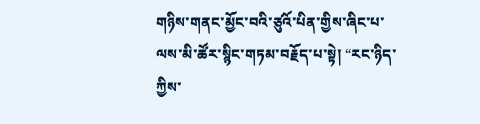གཉིས་གནང་མྱོང་བའི་ཙུའོ་པིན་གྱིས་ཞིང་པ་ལས་མི་ཚོར་སྙིང་གཏམ་བརྗོད་པ་སྟེ། “རང་ཉིད་ཀྱིས་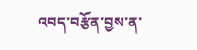འབད་བརྩོན་བྱས་ན་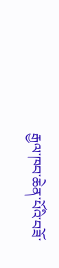རྒྱལ་ཁབ་ཆེན་པོའི་བཟོ་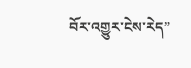བོར་འགྱུར་ངེས་རེད”